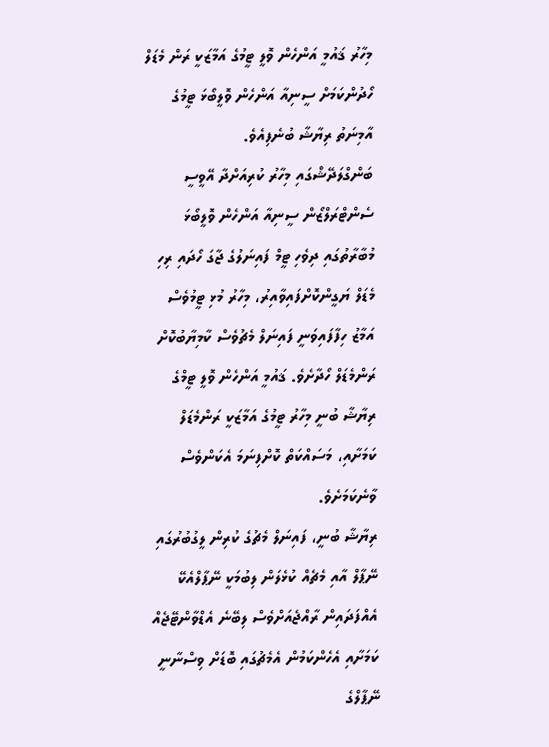މިހާރު ޤައުމީ އަންހެން ވޮލީ ޓީމުގެ އަމާޒަކީ ރަން މެޑަލް ހޯދުންކަމަށް ސީނިއާ އަންހެން ވޮލީބޯޅަ ޓީމުގެ އާމިނަތު ރިޔާޝާ ބުނެފިއެވެ.
ބަންގްލަދޭޝްގައި މިހާރު ކުރިއަށްދާ އޭވީސީ ސެންޓްރަލްޒޯން ސީނިއާ އަންހެން ވޮލީބޯޅަ މުބާރާތުގައި ދިވެހި ޓީމް ފައިނަލުގެ ޖާގަ ހޯދައި ރިހި މެޑަލް ޔަގީންކޮށްފައިވާއިރު، މިހާރު މުޅި ޓީމުވެސް އަމާޒު ހިފާފައިވަނީ ފައިނަލް މެޗުވެސް ކާމިޔާބުކޮށް ރަންމެޑަލް ހޯދާށެވެ. ޤައުމީ އަންހެން ވޮލީ ޓީމްގެ ރިޔާޝާ ބުނީ މިހާރު ޓީމުގެ އަމާޒަކީ ރަންމެޑަލް ކަމަށާއި، މަސައްކަތް ކޮށްފިނަމަ އެކަންވެސް ވާނެކަމަށެވެ.
ރިޔާޝާ ބުނީ، ފައިނަލް މެޗުގެ ކުރިން ލީގުބުރުގައި ނޭޕާލް އާއި މެޗެއް ކުޅެލަން ލިބުމަކީ ނޭޕާލްއެކޭ އެއްފަދައިން ރާއްޖެއަށްވެސް ލިބޭނެ އެޑްވާންޓޭޖެއް ކަމަށާއި އެހެންކަމުން އެމެޗުގައި ބޮޑަށް ވިސްނާނީ ނޭޕާލްގެ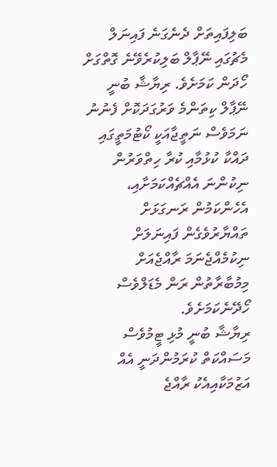ބަލިފައިތަށް ދެނެގަނެ ފައިނަލް މެޗުގައި ނޭޕާލް ބަލިކުރެވޭނެ ގޮތްގަށް ހޯދަން ކަމަށެވެ. ރިޔާޝާ ބުނީ ނޭޕާލް ކިތަންމެ ވަރުގަދަކޮށް ފެނުނު ނަމަވެސް ނަތީޖާއަކީ ކޯޓުމަތީގައި ދައްކާ ކުޅުމާއި ކުރާ ހިތްވަރުން ނިކުންނަ އެއްޗެއްކަމަށާއި، އެހެންކަމުން ރަނގަޅަށް ތައްޔާރުވެގެން ފައިނަލަށް ނިކުމެއްޖެނަމަ ރާއްޖެއަށް މިމުބާރާތުން ރަން މެޑަލްވެސް ހޯދޭނެކަމަށެވެ.
ރިޔާޝާ ބުނީ މުޅި ޓީމުވެސް މަސައްކަތް ކުރަމުންދަނީ އެއް އަޒުމަކާއިއެކު ރާއްޖެ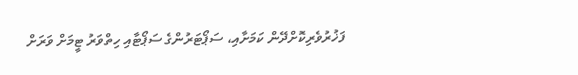ފަޚުރުވެރިކޮށްދޭން ކަމަށާއި، ސަޕޯޓަރުންގެ ސަޕޯޓާއި ހިތްވަރު ޓީމަށް ވަރަށް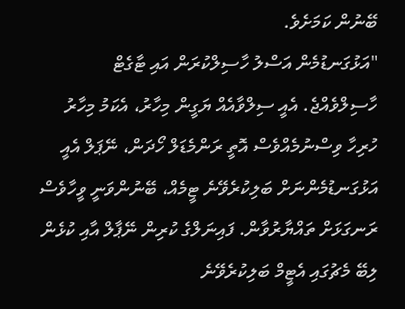ބޭނުން ކަމަށެވެ.
"އަޅުގަނޑުމެން އަސްލު ހާސިލްކުރަން އައި ޓާގެޓް ހާސިލްވެއްޖެ. އެއީ ސިލްވާއެއް ޔަގީން މިހާރު، އެކަމު މިހާރު ހުރިހާ ވިސްނުމެއްވެސް އޮތީ ރަންމެޑަލް ހޯދަން، ނޭޕަލް އެއީ އަޅުގަނޑުމެންނަށް ބަލިކުރެވޭނެ ޓީމެއް، ބޭނުންވަނީ ވީހާވެސް ރަނގަޅަށް ތައްޔާރުވާން. ފައިނަލްގެ ކުރިން ނޭޕާލް އާއި ކުޅެން ލިބޭ މެޗުގައި އެޓީމް ބަލިކުރެވޭނެ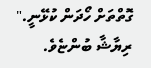ގޮތްތަށް ހޯދަން ކުޅޭނީ." ރިޔާޝާ ބުންޏެވެ.